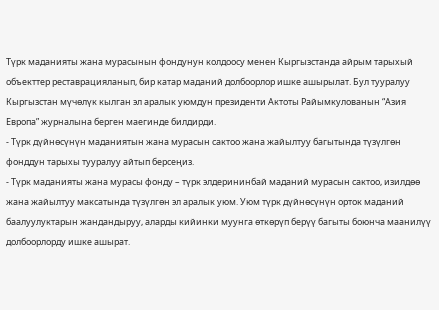Түрк маданияты жана мурасынын фондунун колдоосу менен Кыргызстанда айрым тарыхый объекттер реставрацияланып, бир катар маданий долбоорлор ишке ашырылат. Бул тууралуу Кыргызстан мүчөлүк кылган эл аралык уюмдун президенти Актоты Райымкулованын “Азия Европа” журналына берген маегинде билдирди.
- Түрк дүйнөсүнүн маданиятын жана мурасын сактоо жана жайылтуу багытында түзүлгөн фонддун тарыхы тууралуу айтып берсеңиз.
- Түрк маданияты жана мурасы фонду – түрк элдерининбай маданий мурасын сактоо, изилдөө жана жайылтуу максатында түзүлгөн эл аралык уюм. Уюм түрк дүйнөсүнүн орток маданий баалуулуктарын жандандыруу, аларды кийинки муунга өткөрүп берүү багыты боюнча маанилүү долбоорлорду ишке ашырат.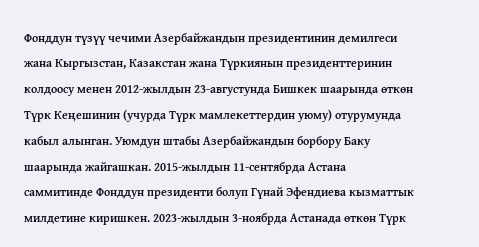Фонддун түзүү чечими Азербайжандын президентинин демилгеси жана Кыргызстан, Казакстан жана Түркиянын президенттеринин колдоосу менен 2012-жылдын 23-августунда Бишкек шаарында өткөн Түрк Кеңешинин (учурда Түрк мамлекеттердин уюму) отурумунда кабыл алынган. Уюмдун штабы Азербайжандын борбору Баку шаарында жайгашкан. 2015-жылдын 11-сентябрда Астана саммитинде Фонддун президенти болуп Гүнай Эфендиева кызматтык милдетине киришкен. 2023-жылдын 3-ноябрда Астанада өткөн Түрк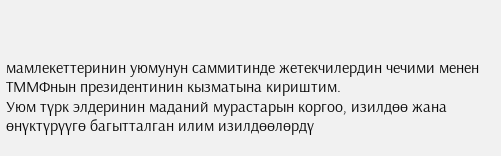мамлекеттеринин уюмунун саммитинде жетекчилердин чечими менен ТММФнын президентинин кызматына кириштим.
Уюм түрк элдеринин маданий мурастарын коргоо, изилдөө жана өнүктүрүүгө багытталган илим изилдөөлөрдү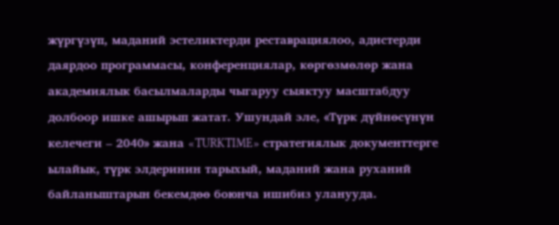жүргүзүп, маданий эстеликтерди реставрациялоо, адистерди даярдоо программасы, конференциялар, көргөзмөлөр жана академиялык басылмаларды чыгаруу сыяктуу масштабдуу долбоор ишке ашырып жатат. Ушундай эле, «Түрк дүйнөсүнүн келечеги – 2040» жана «TURKTIME» стратегиялык документтерге ылайык, түрк элдеринин тарыхый, маданий жана руханий байланыштарын бекемдөө боюнча ишибиз уланууда.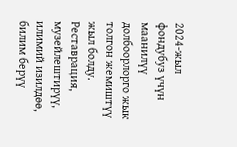2024-жыл фондубуз үчүн маанилүү долбоорлорго жык толгон жемиштүү жыл болду. Реставрация, музейлештирүү, илимий изилдөө, билим берүү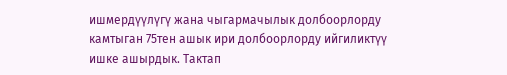ишмердүүлүгү жана чыгармачылык долбоорлорду камтыган 75тен ашык ири долбоорлорду ийгиликтүү ишке ашырдык. Тактап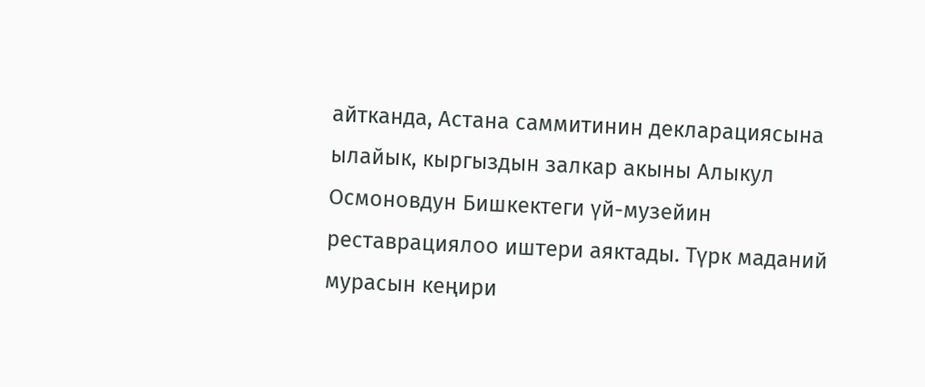айтканда, Астана саммитинин декларациясына ылайык, кыргыздын залкар акыны Алыкул Осмоновдун Бишкектеги үй-музейин реставрациялоо иштери аяктады. Түрк маданий мурасын кеңири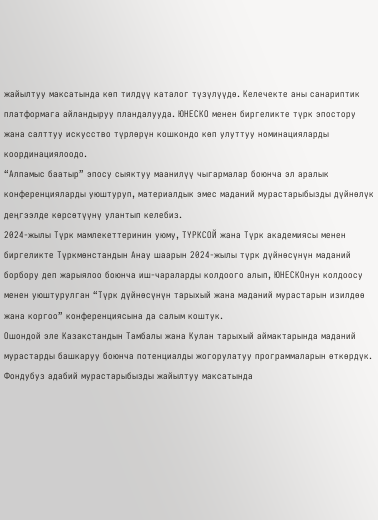жайылтуу максатында көп тилдүү каталог түзүлүүдө. Келечекте аны санариптик платформага айландыруу пландалууда. ЮНЕСКО менен биргеликте түрк эпостору жана салттуу искусство түрлөрүн кошкондо көп улуттуу номинацияларды координациялоодо.
“Алпамыс баатыр” эпосу сыяктуу маанилүү чыгармалар боюнча эл аралык конференцияларды уюштуруп, материалдык эмес маданий мурастарыбызды дүйнөлүк деңгээлде көрсөтүүнү улантып келебиз.
2024-жылы Түрк мамлекеттеринин уюму, ТҮРКСОЙ жана Түрк академиясы менен биргеликте Түркмөнстандын Анау шаарын 2024-жылы түрк дүйнөсүнүн маданий борбору деп жарыялоо боюнча иш-чараларды колдоого алып, ЮНЕСКОнун колдоосу менен уюштурулган “Түрк дүйнөсүнүн тарыхый жана маданий мурастарын изилдөө жана коргоо” конференциясына да салым коштук.
Ошондой эле Казакстандын Тамбалы жана Кулан тарыхый аймактарында маданий мурастарды башкаруу боюнча потенциалды жогорулатуу программаларын өткөрдүк. Фондубуз адабий мурастарыбызды жайылтуу максатында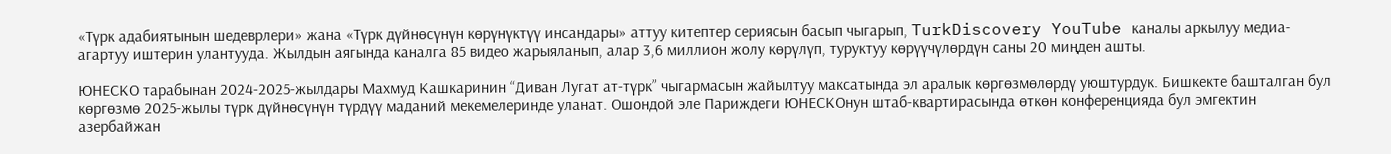«Түрк адабиятынын шедеврлери» жана «Түрк дүйнөсүнүн көрүнүктүү инсандары» аттуу китептер сериясын басып чыгарып, TurkDiscovery YouTube каналы аркылуу медиа-агартуу иштерин улантууда. Жылдын аягында каналга 85 видео жарыяланып, алар 3,6 миллион жолу көрүлүп, туруктуу көрүүчүлөрдүн саны 20 миңден ашты.

ЮНЕСКО тарабынан 2024-2025-жылдары Махмуд Кашкаринин “Диван Лугат ат-түрк” чыгармасын жайылтуу максатында эл аралык көргөзмөлөрдү уюштурдук. Бишкекте башталган бул көргөзмө 2025-жылы түрк дүйнөсүнүн түрдүү маданий мекемелеринде уланат. Ошондой эле Париждеги ЮНЕСКОнун штаб-квартирасында өткөн конференцияда бул эмгектин азербайжан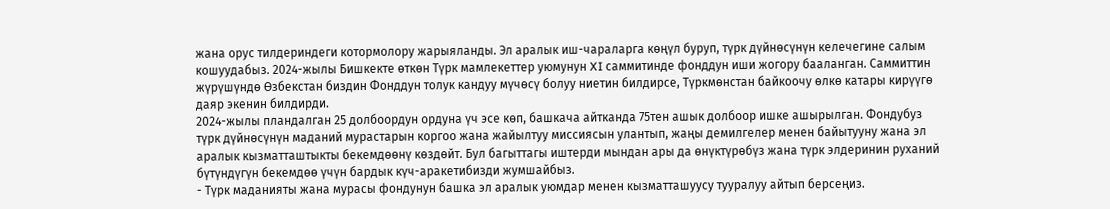жана орус тилдериндеги котормолору жарыяланды. Эл аралык иш-чараларга көңүл буруп, түрк дүйнөсүнүн келечегине салым кошуудабыз. 2024-жылы Бишкекте өткөн Түрк мамлекеттер уюмунун XI саммитинде фонддун иши жогору бааланган. Саммиттин жүрүшүндө Өзбекстан биздин Фонддун толук кандуу мүчөсү болуу ниетин билдирсе, Түркмөнстан байкоочу өлкө катары кирүүгө даяр экенин билдирди.
2024-жылы пландалган 25 долбоордун ордуна үч эсе көп, башкача айтканда 75тен ашык долбоор ишке ашырылган. Фондубуз түрк дүйнөсүнүн маданий мурастарын коргоо жана жайылтуу миссиясын улантып, жаңы демилгелер менен байытууну жана эл аралык кызматташтыкты бекемдөөнү көздөйт. Бул багыттагы иштерди мындан ары да өнүктүрөбүз жана түрк элдеринин руханий бүтүндүгүн бекемдөө үчүн бардык күч-аракетибизди жумшайбыз.
- Түрк маданияты жана мурасы фондунун башка эл аралык уюмдар менен кызматташуусу тууралуу айтып берсеңиз.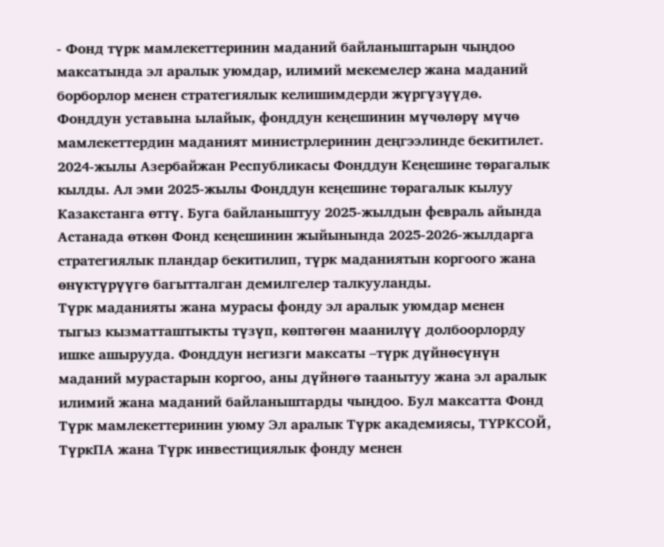- Фонд түрк мамлекеттеринин маданий байланыштарын чыңдоо максатында эл аралык уюмдар, илимий мекемелер жана маданий борборлор менен стратегиялык келишимдерди жүргүзүүдө. Фонддун уставына ылайык, фонддун кеңешинин мүчөлөрү мүчө мамлекеттердин маданият министрлеринин деңгээлинде бекитилет.
2024-жылы Азербайжан Республикасы Фонддун Кеңешине төрагалык кылды. Ал эми 2025-жылы Фонддун кеңешине төрагалык кылуу Казакстанга өттү. Буга байланыштуу 2025-жылдын февраль айында Астанада өткөн Фонд кеңешинин жыйынында 2025-2026-жылдарга стратегиялык пландар бекитилип, түрк маданиятын коргоого жана өнүктүрүүгө багытталган демилгелер талкууланды.
Түрк маданияты жана мурасы фонду эл аралык уюмдар менен тыгыз кызматташтыкты түзүп, көптөгөн маанилүү долбоорлорду ишке ашырууда. Фонддун негизги максаты –түрк дүйнөсүнүн маданий мурастарын коргоо, аны дүйнөгө таанытуу жана эл аралык илимий жана маданий байланыштарды чыңдоо. Бул максатта Фонд Түрк мамлекеттеринин уюму Эл аралык Түрк академиясы, ТҮРКСОЙ, ТүркПА жана Түрк инвестициялык фонду менен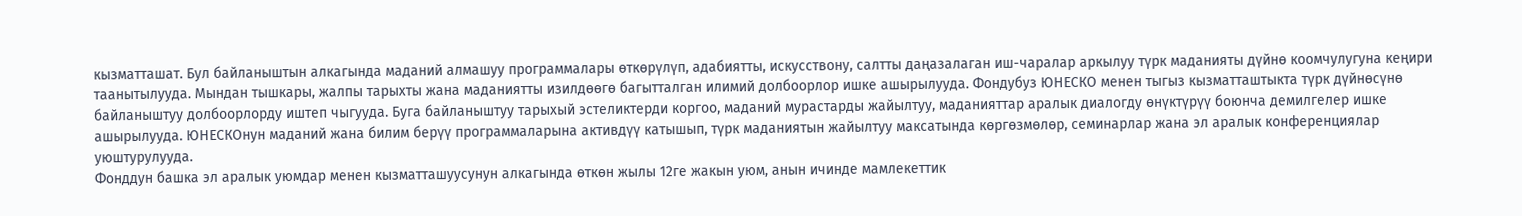кызматташат. Бул байланыштын алкагында маданий алмашуу программалары өткөрүлүп, адабиятты, искусствону, салтты даңазалаган иш-чаралар аркылуу түрк маданияты дүйнө коомчулугуна кеңири таанытылууда. Мындан тышкары, жалпы тарыхты жана маданиятты изилдөөгө багытталган илимий долбоорлор ишке ашырылууда. Фондубуз ЮНЕСКО менен тыгыз кызматташтыкта түрк дүйнөсүнө байланыштуу долбоорлорду иштеп чыгууда. Буга байланыштуу тарыхый эстеликтерди коргоо, маданий мурастарды жайылтуу, маданияттар аралык диалогду өнүктүрүү боюнча демилгелер ишке ашырылууда. ЮНЕСКОнун маданий жана билим берүү программаларына активдүү катышып, түрк маданиятын жайылтуу максатында көргөзмөлөр, семинарлар жана эл аралык конференциялар уюштурулууда.
Фонддун башка эл аралык уюмдар менен кызматташуусунун алкагында өткөн жылы 12ге жакын уюм, анын ичинде мамлекеттик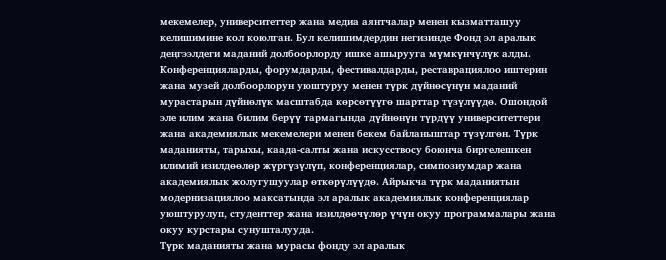мекемелер, университеттер жана медиа аянтчалар менен кызматташуу келишимине кол коюлган. Бул келишимдердин негизинде Фонд эл аралык деңгээлдеги маданий долбоорлорду ишке ашырууга мүмкүнчүлүк алды. Конференцияларды, форумдарды, фестивалдарды, реставрациялоо иштерин жана музей долбоорлорун уюштуруу менен түрк дүйнөсүнүн маданий мурастарын дүйнөлүк масштабда көрсөтүүгө шарттар түзүлүүдө. Ошондой эле илим жана билим берүү тармагында дүйнөнүн түрдүү университеттери жана академиялык мекемелери менен бекем байланыштар түзүлгөн. Түрк маданияты, тарыхы, каада-салты жана искусствосу боюнча биргелешкен илимий изилдөөлөр жүргүзүлүп, конференциялар, симпозиумдар жана академиялык жолугушуулар өткөрүлүүдө. Айрыкча түрк маданиятын модернизациялоо максатында эл аралык академиялык конференциялар уюштурулуп, студенттер жана изилдөөчүлөр үчүн окуу программалары жана окуу курстары сунушталууда.
Түрк маданияты жана мурасы фонду эл аралык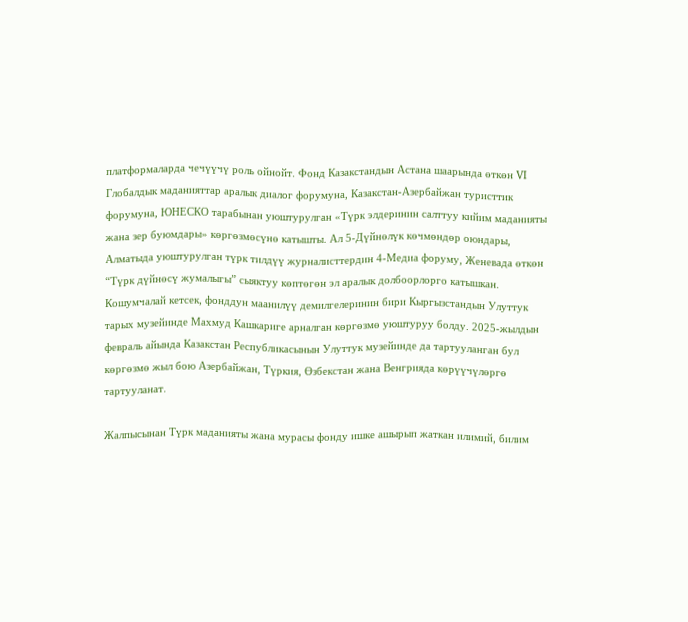платформаларда чечүүчү роль ойнойт. Фонд Казакстандын Астана шаарында өткөн VI Глобалдык маданияттар аралык диалог форумуна, Казакстан-Азербайжан туристтик форумуна, ЮНЕСКО тарабынан уюштурулган «Түрк элдеринин салттуу кийим маданияты жана зер буюмдары» көргөзмөсүнө катышты. Ал 5-Дүйнөлүк көчмөндөр оюндары, Алматыда уюштурулган түрк тилдүү журналисттердин 4-Медиа форуму, Женевада өткөн “Түрк дүйнөсү жумалыгы” сыяктуу көптөгөн эл аралык долбоорлорго катышкан. Кошумчалай кетсек, фонддун маанилүү демилгелеринин бири Кыргызстандын Улуттук тарых музейинде Махмуд Кашкариге арналган көргөзмө уюштуруу болду. 2025-жылдын февраль айында Казакстан Республикасынын Улуттук музейинде да тартууланган бул көргөзмө жыл бою Азербайжан, Түркия, Өзбекстан жана Венгрияда көрүүчүлөргө тартууланат.

Жалпысынан Түрк маданияты жана мурасы фонду ишке ашырып жаткан илимий, билим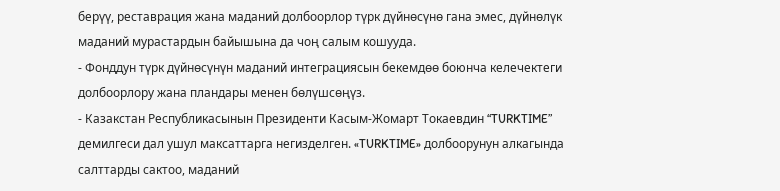берүү, реставрация жана маданий долбоорлор түрк дүйнөсүнө гана эмес, дүйнөлүк маданий мурастардын байышына да чоң салым кошууда.
- Фонддун түрк дүйнөсүнүн маданий интеграциясын бекемдөө боюнча келечектеги долбоорлору жана пландары менен бөлүшсөңүз.
- Казакстан Республикасынын Президенти Касым-Жомарт Токаевдин “TURKTIME” демилгеси дал ушул максаттарга негизделген. «TURKTIME» долбоорунун алкагында салттарды сактоо, маданий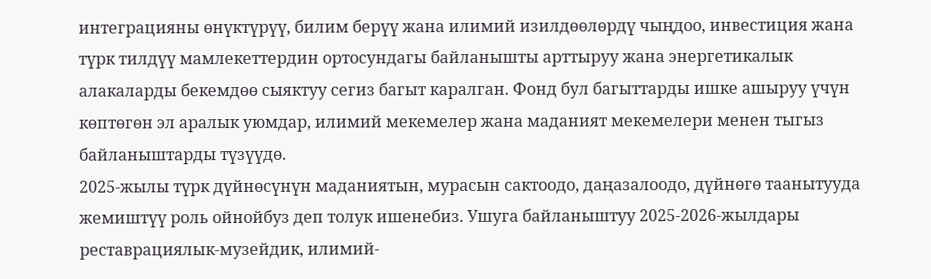интеграцияны өнүктүрүү, билим берүү жана илимий изилдөөлөрдү чыңдоо, инвестиция жана түрк тилдүү мамлекеттердин ортосундагы байланышты арттыруу жана энергетикалык алакаларды бекемдөө сыяктуу сегиз багыт каралган. Фонд бул багыттарды ишке ашыруу үчүн көптөгөн эл аралык уюмдар, илимий мекемелер жана маданият мекемелери менен тыгыз байланыштарды түзүүдө.
2025-жылы түрк дүйнөсүнүн маданиятын, мурасын сактоодо, даңазалоодо, дүйнөгө таанытууда жемиштүү роль ойнойбуз деп толук ишенебиз. Ушуга байланыштуу 2025-2026-жылдары реставрациялык-музейдик, илимий-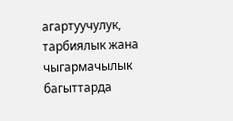агартуучулук, тарбиялык жана чыгармачылык багыттарда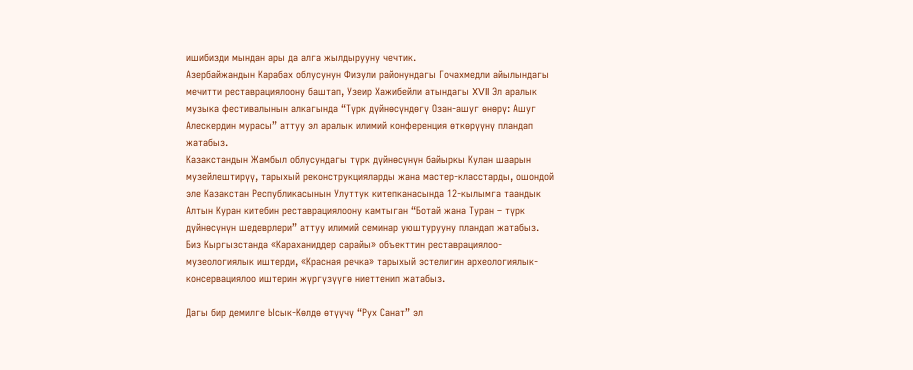ишибизди мындан ары да алга жылдырууну чечтик.
Азербайжандын Карабах облусунун Физули районундагы Гочахмедли айылындагы мечитти реставрациялоону баштап, Узеир Хажибейли атындагы XVII Эл аралык музыка фестивалынын алкагында “Түрк дүйнөсүндөгү Озан-ашуг өнөрү: Ашуг Алескердин мурасы” аттуу эл аралык илимий конференция өткөрүүнү пландап жатабыз.
Казакстандын Жамбыл облусундагы түрк дүйнөсүнүн байыркы Кулан шаарын музейлештирүү, тарыхый реконструкцияларды жана мастер-класстарды, ошондой эле Казакстан Республикасынын Улуттук китепканасында 12-кылымга таандык Алтын Куран китебин реставрациялоону камтыган “Ботай жана Туран – түрк дүйнөсүнүн шедеврлери” аттуу илимий семинар уюштурууну пландап жатабыз.
Биз Кыргызстанда «Караханиддер сарайы» объекттин реставрациялоо-музеологиялык иштерди, «Красная речка» тарыхый эстелигин археологиялык-консервациялоо иштерин жүргүзүүгө ниеттенип жатабыз.

Дагы бир демилге Ысык-Көлдө өтүүчү “Рух Санат” эл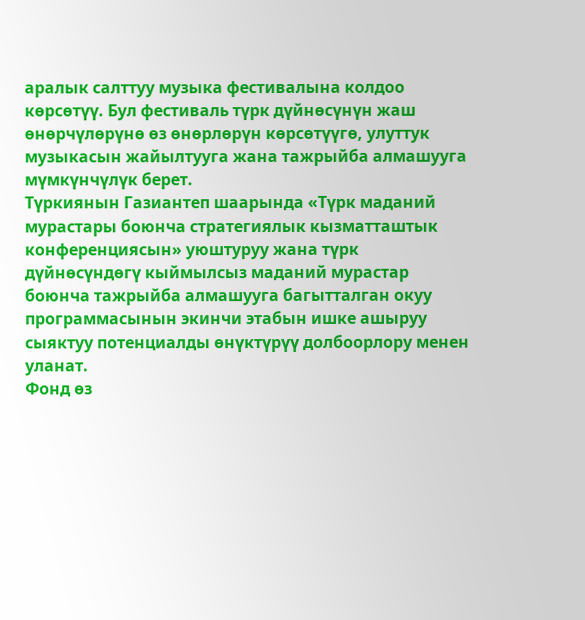аралык салттуу музыка фестивалына колдоо көрсөтүү. Бул фестиваль түрк дүйнөсүнүн жаш өнөрчүлөрүнө өз өнөрлөрүн көрсөтүүгө, улуттук музыкасын жайылтууга жана тажрыйба алмашууга мүмкүнчүлүк берет.
Түркиянын Газиантеп шаарында «Түрк маданий мурастары боюнча стратегиялык кызматташтык конференциясын» уюштуруу жана түрк дүйнөсүндөгү кыймылсыз маданий мурастар боюнча тажрыйба алмашууга багытталган окуу программасынын экинчи этабын ишке ашыруу сыяктуу потенциалды өнүктүрүү долбоорлору менен уланат.
Фонд өз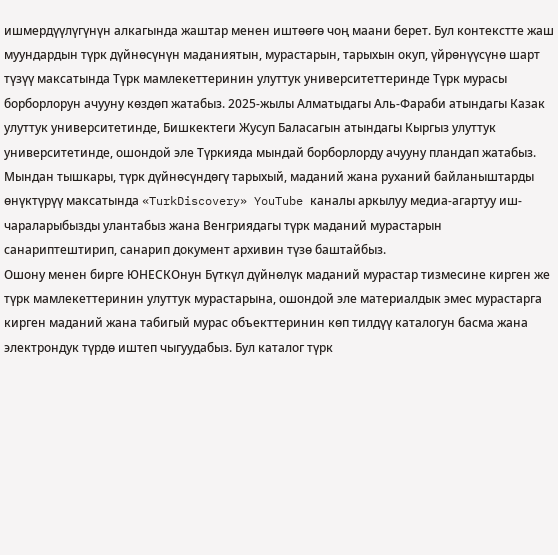ишмердүүлүгүнүн алкагында жаштар менен иштөөгө чоң маани берет. Бул контекстте жаш муундардын түрк дүйнөсүнүн маданиятын, мурастарын, тарыхын окуп, үйрөнүүсүнө шарт түзүү максатында Түрк мамлекеттеринин улуттук университеттеринде Түрк мурасы борборлорун ачууну көздөп жатабыз. 2025-жылы Алматыдагы Аль-Фараби атындагы Казак улуттук университетинде, Бишкектеги Жусуп Баласагын атындагы Кыргыз улуттук университетинде, ошондой эле Түркияда мындай борборлорду ачууну пландап жатабыз.
Мындан тышкары, түрк дүйнөсүндөгү тарыхый, маданий жана руханий байланыштарды өнүктүрүү максатында «TurkDiscovery» YouTube каналы аркылуу медиа-агартуу иш-чараларыбызды улантабыз жана Венгриядагы түрк маданий мурастарын санариптештирип, санарип документ архивин түзө баштайбыз.
Ошону менен бирге ЮНЕСКОнун Бүткүл дүйнөлүк маданий мурастар тизмесине кирген же түрк мамлекеттеринин улуттук мурастарына, ошондой эле материалдык эмес мурастарга кирген маданий жана табигый мурас объекттеринин көп тилдүү каталогун басма жана электрондук түрдө иштеп чыгуудабыз. Бул каталог түрк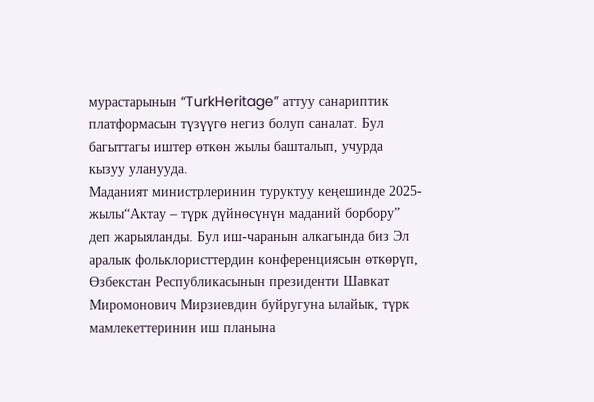мурастарынын “TurkHeritage” аттуу санариптик платформасын түзүүгө негиз болуп саналат. Бул багыттагы иштер өткөн жылы башталып, учурда кызуу уланууда.
Маданият министрлеринин туруктуу кеңешинде 2025-жылы“Актау – түрк дүйнөсүнүн маданий борбору” деп жарыяланды. Бул иш-чаранын алкагында биз Эл аралык фольклористтердин конференциясын өткөрүп, Өзбекстан Республикасынын президенти Шавкат Миромонович Мирзиевдин буйругуна ылайык, түрк мамлекеттеринин иш планына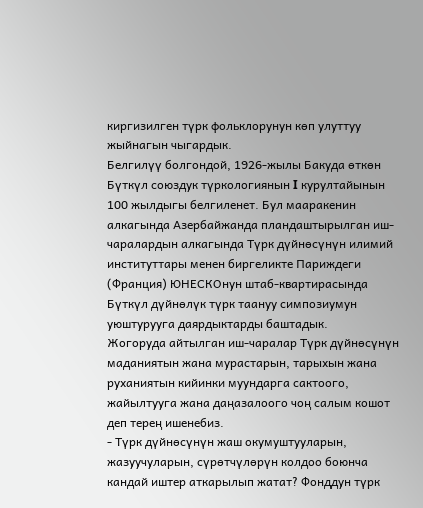киргизилген түрк фольклорунун көп улуттуу жыйнагын чыгардык.
Белгилүү болгондой, 1926-жылы Бакуда өткөн Бүткүл союздук түркологиянын I курултайынын 100 жылдыгы белгиленет. Бул мааракенин алкагында Азербайжанда пландаштырылган иш-чаралардын алкагында Түрк дүйнөсүнүн илимий институттары менен биргеликте Париждеги (Франция) ЮНЕСКОнун штаб-квартирасында Бүткүл дүйнөлүк түрк таануу симпозиумун уюштурууга даярдыктарды баштадык.
Жогоруда айтылган иш-чаралар Түрк дүйнөсүнүн маданиятын жана мурастарын, тарыхын жана руханиятын кийинки муундарга сактоого, жайылтууга жана даңазалоого чоң салым кошот деп терең ишенебиз.
- Түрк дүйнөсүнүн жаш окумуштууларын, жазуучуларын, сүрөтчүлөрүн колдоо боюнча кандай иштер аткарылып жатат? Фонддун түрк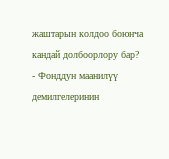жаштарын колдоо боюнча кандай долбоорлору бар?
- Фонддун маанилүү демилгелеринин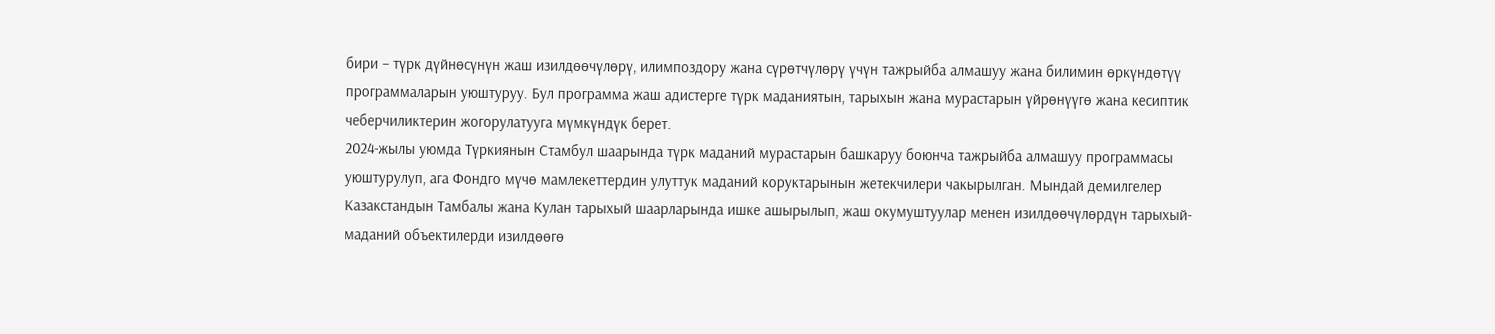бири – түрк дүйнөсүнүн жаш изилдөөчүлөрү, илимпоздору жана сүрөтчүлөрү үчүн тажрыйба алмашуу жана билимин өркүндөтүү программаларын уюштуруу. Бул программа жаш адистерге түрк маданиятын, тарыхын жана мурастарын үйрөнүүгө жана кесиптик чеберчиликтерин жогорулатууга мүмкүндүк берет.
2024-жылы уюмда Түркиянын Стамбул шаарында түрк маданий мурастарын башкаруу боюнча тажрыйба алмашуу программасы уюштурулуп, ага Фондго мүчө мамлекеттердин улуттук маданий коруктарынын жетекчилери чакырылган. Мындай демилгелер Казакстандын Тамбалы жана Кулан тарыхый шаарларында ишке ашырылып, жаш окумуштуулар менен изилдөөчүлөрдүн тарыхый-маданий объектилерди изилдөөгө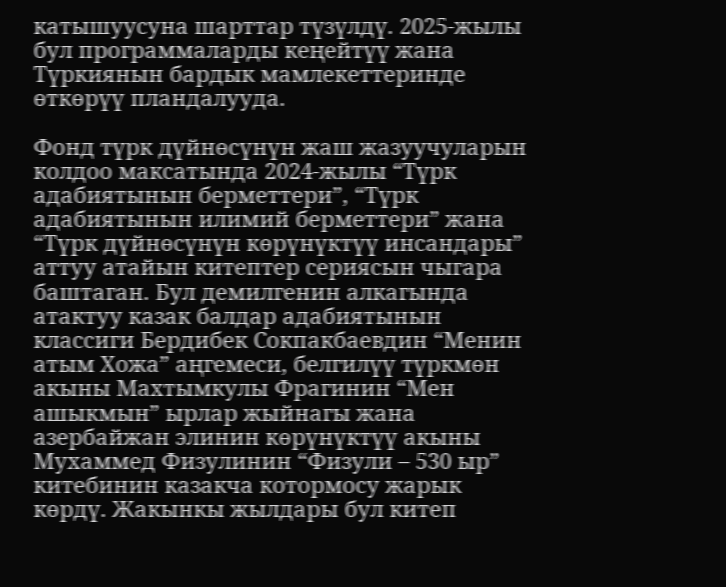катышуусуна шарттар түзүлдү. 2025-жылы бул программаларды кеңейтүү жана Түркиянын бардык мамлекеттеринде өткөрүү пландалууда.

Фонд түрк дүйнөсүнүн жаш жазуучуларын колдоо максатында 2024-жылы “Түрк адабиятынын берметтери”, “Түрк адабиятынын илимий берметтери” жана “Түрк дүйнөсүнүн көрүнүктүү инсандары” аттуу атайын китептер сериясын чыгара баштаган. Бул демилгенин алкагында атактуу казак балдар адабиятынын классиги Бердибек Сокпакбаевдин “Менин атым Хожа” аңгемеси, белгилүү түркмөн акыны Махтымкулы Фрагинин “Мен ашыкмын” ырлар жыйнагы жана азербайжан элинин көрүнүктүү акыны Мухаммед Физулинин “Физули – 530 ыр” китебинин казакча котормосу жарык көрдү. Жакынкы жылдары бул китеп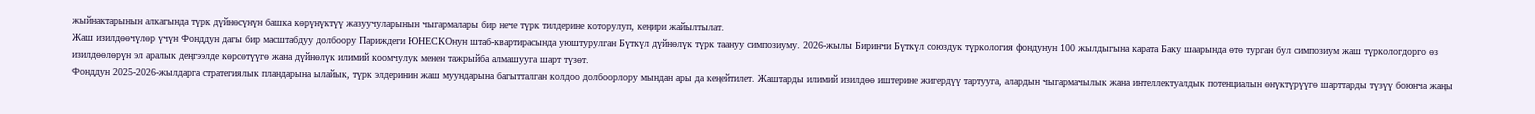жыйнактарынын алкагында түрк дүйнөсүнүн башка көрүнүктүү жазуучуларынын чыгармалары бир нече түрк тилдерине которулуп, кеңири жайылтылат.
Жаш изилдөөчүлөр үчүн Фонддун дагы бир масштабдуу долбоору Париждеги ЮНЕСКОнун штаб-квартирасында уюштурулган Бүткүл дүйнөлүк түрк таануу симпозиуму. 2026-жылы Биринчи Бүткүл союздук түркология фондунун 100 жылдыгына карата Баку шаарында өтө турган бул симпозиум жаш түркологдорго өз изилдөөлөрүн эл аралык деңгээлде көрсөтүүгө жана дүйнөлүк илимий коомчулук менен тажрыйба алмашууга шарт түзөт.
Фонддун 2025-2026-жылдарга стратегиялык пландарына ылайык, түрк элдеринин жаш муундарына багытталган колдоо долбоорлору мындан ары да кеңейтилет. Жаштарды илимий изилдөө иштерине жигердүү тартууга, алардын чыгармачылык жана интеллектуалдык потенциалын өнүктүрүүгө шарттарды түзүү боюнча жаңы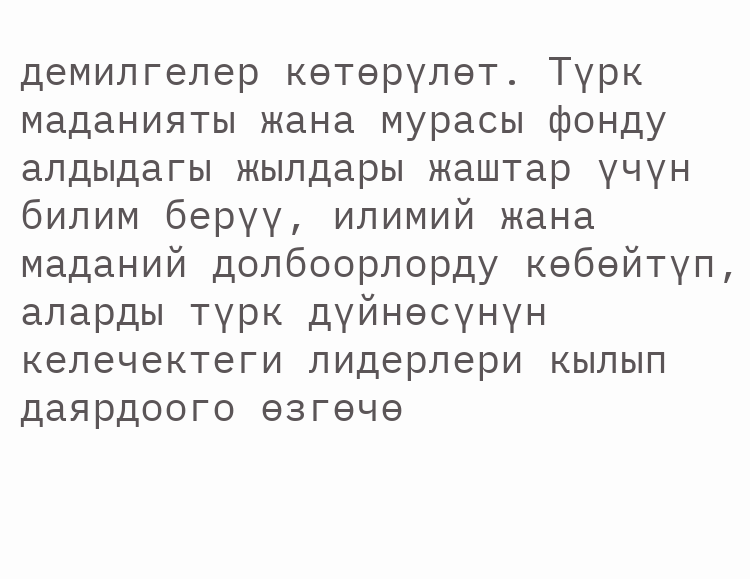демилгелер көтөрүлөт. Түрк маданияты жана мурасы фонду алдыдагы жылдары жаштар үчүн билим берүү, илимий жана маданий долбоорлорду көбөйтүп, аларды түрк дүйнөсүнүн келечектеги лидерлери кылып даярдоого өзгөчө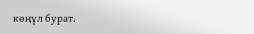көңүл бурат.